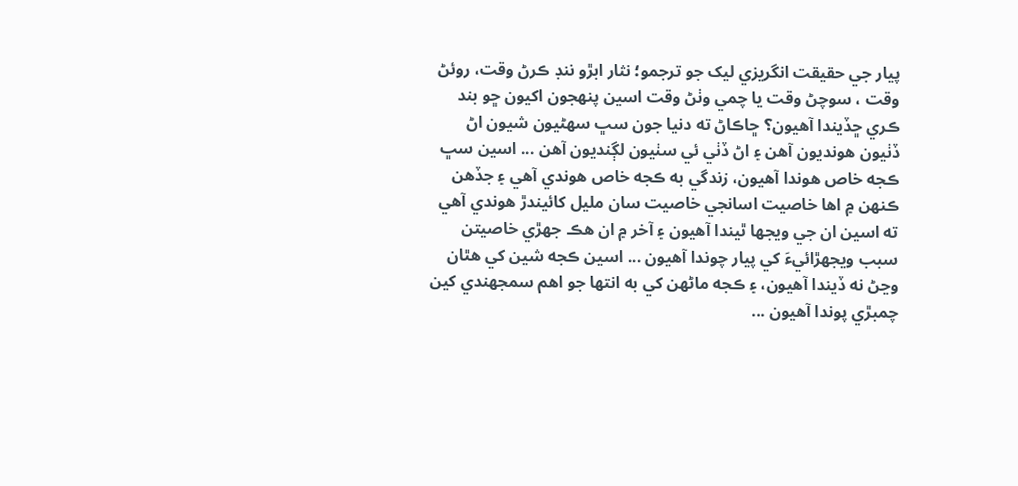پيار جي حقيقت انگريزي ليک جو ترجمو؛ نثار ابڙو ننڊ ڪرڻ وقت، روئڻ وقت ، سوچڻ وقت يا چمي وٺڻ وقت اسين پنهجون اکيون ڇو بند ڪري ڇڏيندا آهيون؟ ڇاڪاڻ ته دنيا جون سڀ سهڻيون شيون اڻ ڏٺيون هونديون آهن ۽ اڻ ڏٺي ئي سٺيون لڳنديون آهن ... اسين سڀ ڪجه خاص هوندا آهيون، زندگي به ڪجه خاص هوندي آهي ۽ جڏهن ڪنهن ۾ اها خاصيت اسانجي خاصيت سان مليل کائيندڙ هوندي آهي ته اسين ان جي ويجها ٿيندا آهيون ۽ آخر ۾ ان هڪ جهڙي خاصيتن سبب ويجهڙائيءَ کي پيار چوندا آهيون ... اسين ڪجه شين کي هٿان وڃڻ نه ڏيندا آهيون، ۽ ڪجه ماڻهن کي به انتها جو اهم سمجهندي کين چمبڙي پوندا آهيون ...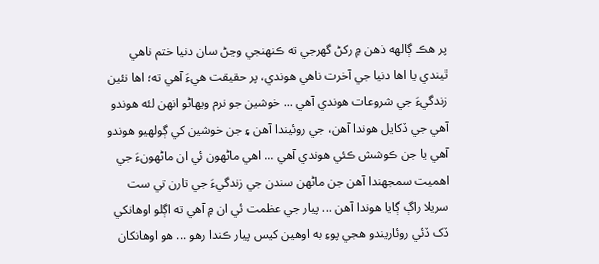پر هڪ ڳالهه ذهن ۾ رکڻ گهرجي ته ڪنهنجي وڃڻ سان دنيا ختم ناهي ٿيندي يا اها دنيا جي آخرت ناهي هوندي، پر حقيقت هيءَ آهي ته؛ اها نئين زندگيءَ جي شروعات هوندي آهي ... خوشين جو نرم ويهاڻو انهن لئه هوندو آهي جي ڏکايل هوندا آهن، جي روئيندا آهن ۽ جن خوشين کي ڳولهيو هوندو آهي يا جن ڪوشش ڪئي هوندي آهي ... اهي ماڻهون ئي ان ماڻهونءَ جي اهميت سمجهندا آهن جن ماڻهن سندن جي زندگيءَ جي تارن تي ست سريلا راڳ ڳايا هوندا آهن ... پيار جي عظمت ئي ان ۾ آهي ته اڳلو اوهانکي ڏک ڏئي روئاريندو هجي پوءِ به اوهين کيس پيار ڪندا رهو ... هو اوهانکان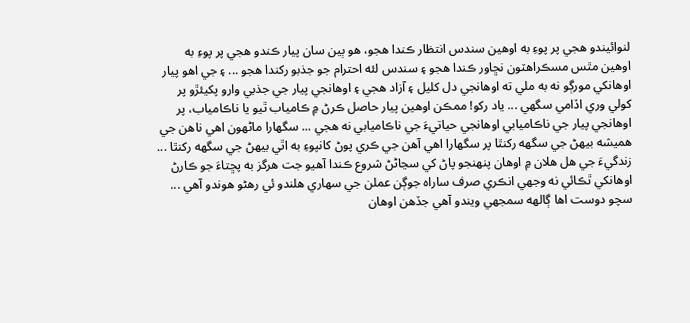لنوائيندو هجي پر پوءِ به اوهين سندس انتظار ڪندا هجو، هو ٻين سان پيار ڪندو هجي پر پوءِ به اوهين مٿس مسڪراهٽون نڇاور ڪندا هجو ۽ سندس لئه احترام جو جذبو رکندا هجو ... ۽ جي اهو پيار اوهانکي مورڳو نه به ملي ته اوهانجي دل کليل ۽ آزاد هجي ۽ اوهانجي پيار جي جذبي وارو پکيئڙو پر کولي وري اڏامي سگهي ... ياد رکو! ممڪن اوهين پيار حاصل ڪرڻ ۾ ڪامياب ٿيو يا ناڪامياب، پر اوهانجي پيار جي ناڪاميابي اوهانجي حياتيءَ جي ناڪاميابي نه هجي ... سگهارا ماڻهون اهي ناهن جي هميشه بيهڻ جي سگهه رکنٿا پر سگهارا اهي آهن جي ڪري پوڻ کانپوءِ به اٿي بيهڻ جي سگهه رکنٿا ... زندگيءَ جي هل هلان ۾ اوهان پنهنجو پاڻ کي سڃاڻڻ شروع ڪندا آهيو جت هرگز به پڇتاءَ جو ڪارڻ اوهانکي ٿڪائي نه وجهي انڪري صرف ساراه جوڳن عملن جي سهاري هلندو ئي رهڻو هوندو آهي ... سچو دوست اها ڳالهه سمجهي ويندو آهي جڏهن اوهان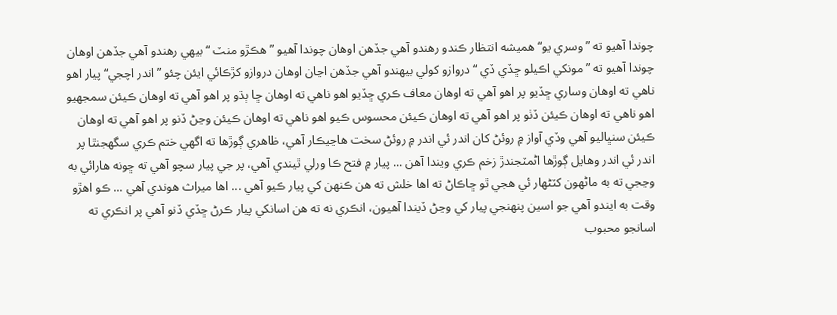چوندا آهيو ته ” وسري يو“ هميشه انتظار ڪندو رهندو آهي جڏهن اوهان چوندا آهيو ” هڪڙو منٽ “ بيهي رهندو آهي جڏهن اوهان چوندا آهيو ته ” مونکي اڪيلو ڇڏي ڏي “ دروازو کولي بيهندو آهي جڏهن اڃان اوهان دروازو کڙڪائي ايئن چئو ” اندر اچجي“ پيار اهو ناهي ته اوهان وساري ڇڏيو پر اهو آهي ته اوهان معاف ڪري ڇڏيو اهو ناهي ته اوهان ڇا ٻڌو پر اهو آهي ته اوهان ڪيئن سمجهيو اهو ناهي ته اوهان ڪيئن ڏٺو پر اهو آهي ته اوهان ڪيئن محسوس ڪيو اهو ناهي ته اوهان ڪيئن وڃڻ ڏنو پر اهو آهي ته اوهان ڪيئن سنڀاليو آهي وڏي آواز ۾ روئڻ کان اندر ئي اندر ۾ روئڻ سخت هاڃيڪار آهي، ظاهري ڳوڙها ته اگهي ختم ڪري سگهجنٿا پر اندر ئي اندر وهايل ڳوڙها اڻمٽجندڙ زخم ڪري ويندا آهن ... پيار ۾ فتح ڪا ورلي ٿيندي آهي، پر جي پيار سچو آهي ته ڇونه هارائي به وڃجي ته به ماڻهون کٽڻهار ئي هجي ٿو ڇاڪاڻ ته اها خلش ته هن ڪنهن کي پيار ڪيو آهي ... اها ميراث هوندي آهي ... ڪو اهڙو وقت به ايندو آهي جو اسين پنهنجي پيار کي وڃڻ ڏيندا آهيون، انڪري نه ته هن اسانکي پيار ڪرڻ ڇڏي ڏنو آهي پر انڪري ته اسانجو محبوب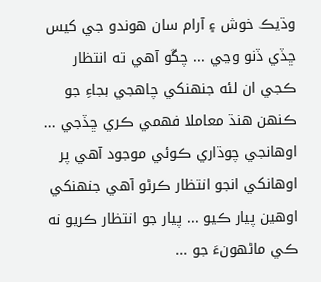وڌيڪ خوش ۽ آرام سان هوندو جي کيس ڇڏي ڏنو وڃي ... چڱو آهي ته انتظار ڪجي ان لئه جنهنکي چاهجي بجاءِ جو ڪنهن هنڌ معاملا فهمي ڪري ڇڏجي ... اوهانجي چوڌاري ڪوئي موجود آهي پر اوهانکي انجو انتظار ڪرڻو آهي جنهنکي اوهين پيار ڪيو ... پيار جو انتظار ڪريو نه ڪي ماڻهونءَ جو ...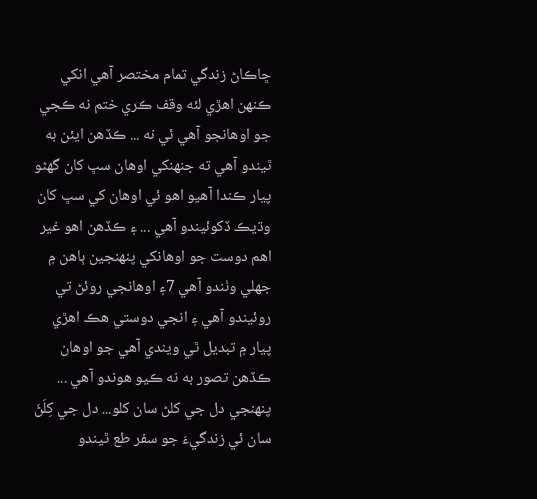ڇاڪاڻ زندگي تمام مختصر آهي انکي ڪنهن اهڙي لئه وقف ڪري ختم نه ڪجي جو اوهانجو آهي ئي نه ... ڪڏهن ايئن به ٿيندو آهي ته جنهنکي اوهان سڀ کان گهڻو پيار ڪندا آهيو اهو ئي اوهان کي سڀ کان وڌيڪ ڏکوئيندو آهي ... ۽ ڪڏهن اهو غير اهم دوست جو اوهانکي پنهنجين ٻاهن ۾ جهلي وٺندو آهي 7۽ اوهانجي روئڻ تي روئيندو آهي ۽ انجي دوستي هڪ اهڙي پيار ۾ تبديل ٿي ويندي آهي جو اوهان ڪڏهن تصور به نه ڪيو هوندو آهي ... پنهنجي دل جي کلڻ سان کلو... دل جي کِلَڻَ سان ئي زندگيءَ جو سفر طع ٿيندو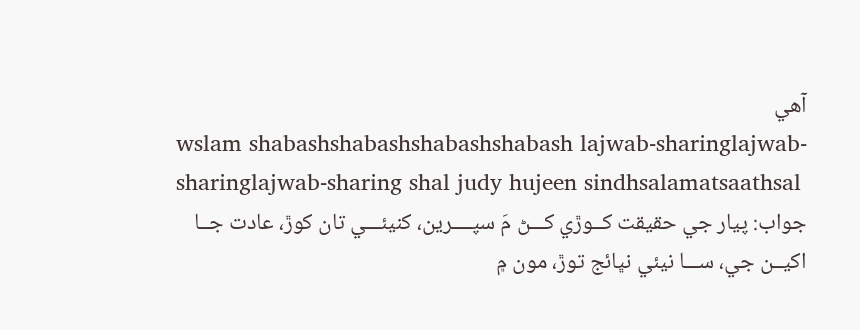آهي
wslam shabashshabashshabashshabash lajwab-sharinglajwab-sharinglajwab-sharing shal judy hujeen sindhsalamatsaathsal
جواب: پيار جي حقيقت کــوڙي کـــڻ مَ سپــــرين، کنيئـــي تان کوڙ، عادت جــا اکيــن جي، ســـا نيئي نڀائج توڙ، مون ۾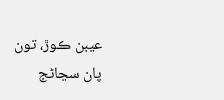عيبن ڪوڙ، تون پان سڃاڻج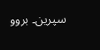سپرين۔ بروو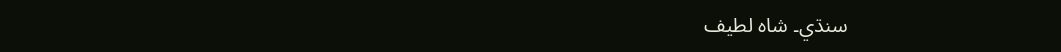سنڌي۔ شاه لطيف